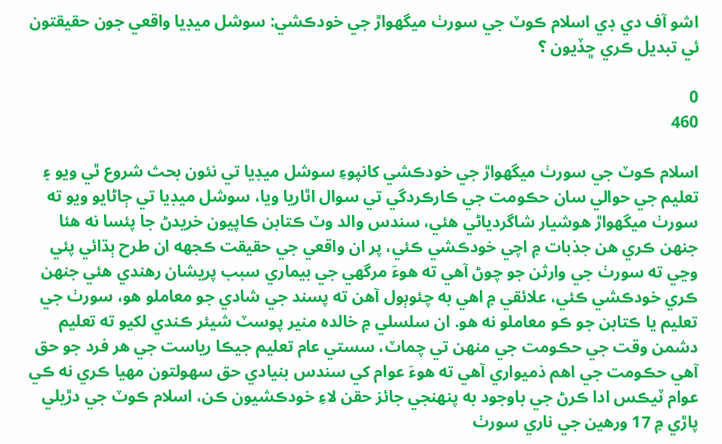اشو آف دي ڊي اسلام ڪوٽ جي سورٺ ميگهواڙ جي خودڪشي: سوشل ميڊيا واقعي جون حقيقتون ئي تبديل ڪري ڇڏيون ؟

0
460

اسلام ڪوٽ جي سورٺ ميگهواڙ جي خودڪشي کانپوءِ سوشل ميڊيا تي نئون بحث شروع ٿي ويو ۽ تعليم جي حوالي سان حڪومت جي ڪارڪردگي تي سوال اٿاريا ويا، سوشل ميڊيا تي ڄاڻايو ويو ته سورٺ ميگهواڙ هوشيار شاگردياڻي هئي، سندس والد وٽ ڪتابن ڪاپيون خريدڻ جا پئسا نه هئا جنهن ڪري هن جذبات ۾ اچي خودڪشي ڪئي، پر ان واقعي جي حقيقت ڪجهه ان طرح ٻڌائي پئي وڃي ته سورٺ جي وارثن جو چوڻ آهي ته هوءَ مرگهي جي بيماري سبب پريشان رهندي هئي جنهن ڪري خودڪشي ڪئي، علائقي ۾ اهي به چئوٻول آهن ته پسند جي شادي جو معاملو هو، سورٺ جي تعليم يا ڪتابن جو ڪو معاملو نه هو. ان سلسلي ۾ خالده منير پوسٽ شيئر ڪندي لکيو ته تعليم دشمن وقت جي حڪومت جي منهن تي چماٽ، سستي عام تعليم جيڪا رياست جي هر فرد جو حق آهي حڪومت جي اهم ذميواري آهي ته هوءَ عوام کي سندس بنيادي حق سهولتون مهيا ڪري نه ڪي عوام ٽيڪس ادا ڪرڻ جي باوجود به پنهنجي جائز حقن لاءِ خودڪشيون ڪن، اسلام ڪوٽ جي دڙيلي پاڙي ۾ 17 ورهين جي ناري سورٺ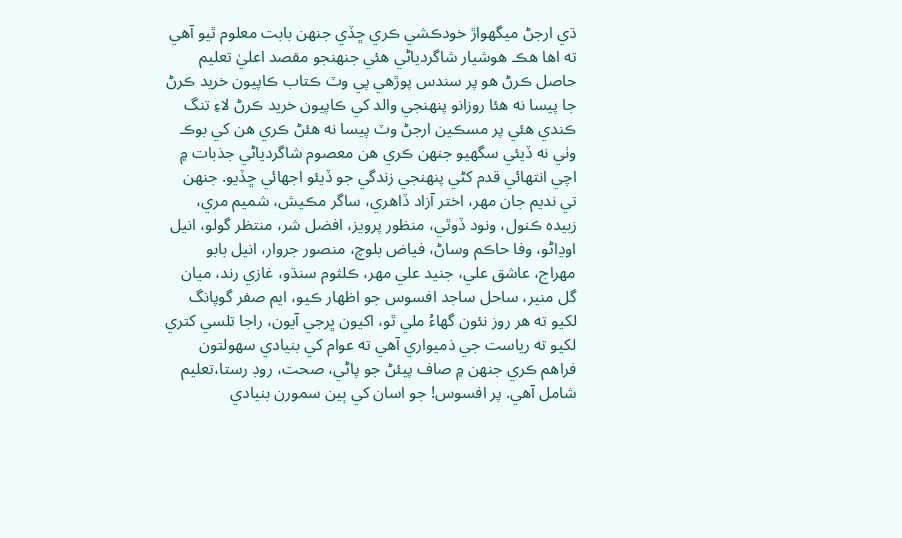ڌي ارجڻ ميگهواڙ خودڪشي ڪري ڇڏي جنهن بابت معلوم ٿيو آھي ته اها هڪ هوشيار شاگردياڻي هئي جنهنجو مقصد اعليٰ تعليم حاصل ڪرڻ هو پر سندس پوڙھي پي وٽ ڪتاب ڪاپيون خريد ڪرڻ جا پيسا نه هئا روزانو پنهنجي والد کي ڪاپيون خريد ڪرڻ لاءِ تنگ ڪندي هئي پر مسڪين ارجڻ وٽ پيسا نه هئڻ ڪري هن کي بوڪ وٺي نه ڏيئي سگھيو جنهن ڪري هن معصوم شاگردياڻي جذبات ۾ اچي انتهائي قدم کڻي پنهنجي زندگي جو ڏيئو اجهائي ڇڏيو. جنهن تي نديم جان مهر، اختر آزاد ڏاهري، ساگر مڪيش، شميم مري، زبيده ڪنول، ونود ڏوٿي، منظور پرويز، افضل شر، منتظر گولو، انيل اوڍاڻو، وفا حاڪم وساڻ، فياض بلوچ، منصور جروار، انيل بابو مهراج، عاشق علي، جنيد علي مهر، ڪلثوم سنڌو، غازي رند، ميان گل منير، ساحل ساجد افسوس جو اظهار ڪيو، ايم صفر گوپانگ لکيو ته هر روز نئون گهاءُ ملي ٿو، اکيون ڀرجي آيون، راجا تلسي کتري لکيو ته رياست جي ذميواري آهي ته عوام کي بنيادي سھولتون فراھم ڪري جنهن ۾ صاف پيئڻ جو پاڻي، صحت، روڊ رستا،تعليم شامل آهي. پر افسوس! جو اسان کي ٻين سمورن بنيادي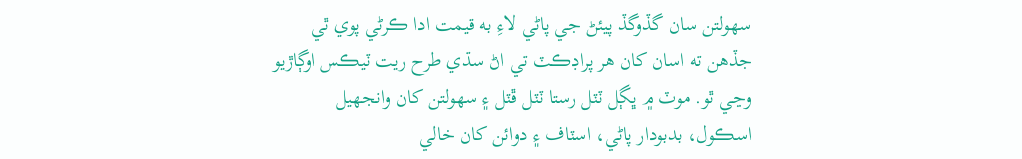سھولتن سان گڏوگڏ پيئڻ جي پاڻي لاءِ به قيمت ادا ڪرڻي پوي ٿي جڏهن ته اسان کان ھر پراڊڪٽ تي اڻ سڌي طرح ريت ٽيڪس اوڳاڙيو وڃي ٿو. موٽ ۾ ڀڳل ٽٽل رستا ٽٽل ڦٽل ۽ سھولتن کان وانجھيل اسڪول، بدبودار پاڻي، اسٽاف ۽ دوائن کان خالي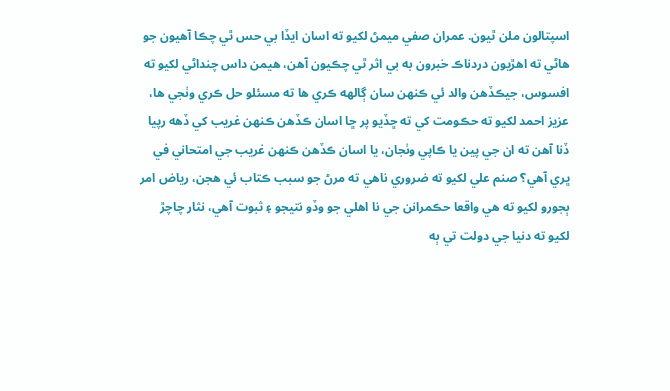اسپتالون ملن ٿيون. عمران صفي ميمڻ لکيو ته اسان ايڏا بي حس ٿي چڪا آهيون جو هاڻي ته اهڙيون دردناڪ خبرون به بي اثر ٿي چڪيون آهن، هيمن داس چنداڻي لکيو ته افسوس، جيڪڏهن والد ئي ڪنهن سان ڳالهه ڪري ها ته مسئلو حل ڪري وٺجي ها، عزيز احمد لکيو ته حڪومت کي ته ڇڏيو پر ڇا اسان ڪڏهن ڪنهن غريب کي ڏهه رپيا ڏنا آهن ته ان جي پين يا ڪاپي وٺجان، يا اسان ڪڏهن ڪنهن غريب جي امتحاني في ڀري آهي؟ صنم علي لکيو ته ضروري ناهي ته مرڻ جو سبب ڪتاب ئي هجن، رياض امر ٻجورو لکيو ته هي واقعا حڪمرانن جي نا اهلي جو وڏو نتيجو ۽ ثبوت آهي، نثار چاچڙ لکيو ته دنيا جي دولت تي ٻه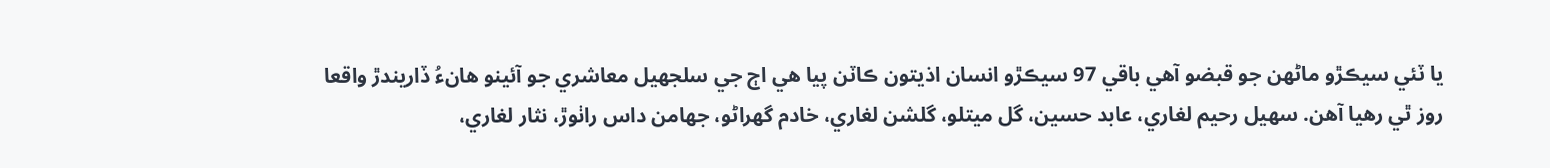يا ٽئي سيڪڙو ماڻهن جو قبضو آهي باقي 97 سيڪڙو انسان اذيتون ڪاٽن پيا هي اڄ جي سلجهيل معاشري جو آئينو هانءُ ڏاريندڙ واقعا روز ٿي رهيا آهن. سهيل رحيم لغاري، عابد حسين، گل ميتلو، گلشن لغاري، خادم گهراڻو، جهامن داس راٺوڙ، نثار لغاري،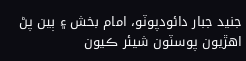جنيد جبار دائودپوٽو، امام بخش ۽ ٻين پڻ اهڙيون پوسٽون شيئر ڪيون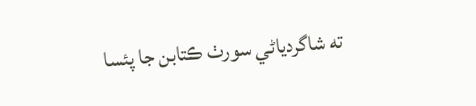ته شاگردياڻي سورٺ ڪتابن جا پئسا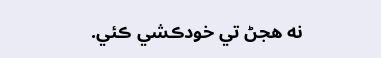نه هجڻ تي خودڪشي ڪئي.